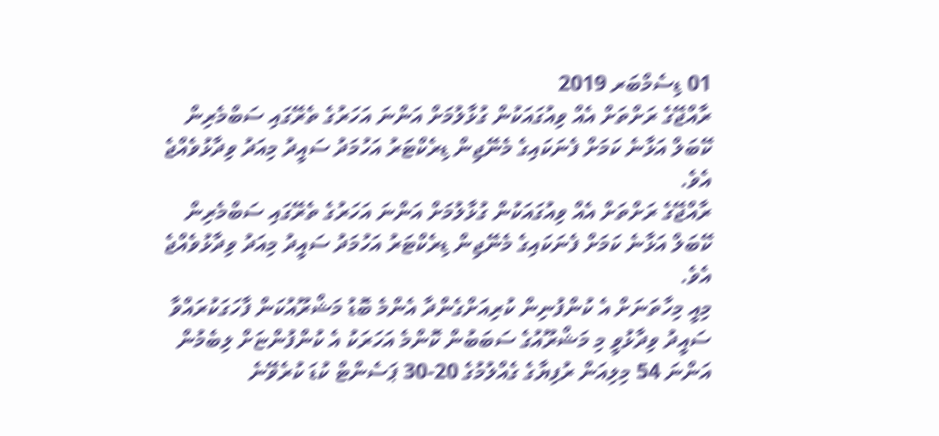01 ޑިސެމްބަރ 2019
ރާއްޖޭގެ ރަށްތަށް އެއް ވިއުގައަކުން ގުޅާލުމަށް އަންނަ އަހަރުގެ ތެރޭގައި ސަބްމެރިން ކޭބަލް އަޅާނެ ކަމަށް ފެނަކައިގެ މެނޭޖިން ޑިރެކްޓަރު އަހުމަދު ސައީދު މިއަދު ވިދާޅުވެއްޖެ އެވެ.
ރާއްޖޭގެ ރަށްތަށް އެއް ވިއުގައަކުން ގުޅާލުމަށް އަންނަ އަހަރުގެ ތެރޭގައި ސަބްމެރިން ކޭބަލް އަޅާނެ ކަމަށް ފެނަކައިގެ މެނޭޖިން ޑިރެކްޓަރު އަހުމަދު ސައީދު މިއަދު ވިދާޅުވެއްޖެ އެވެ.
މިއީ މިހާތަނަށް އެ ކުންފުނިން ކުރިއަށްގެންދާ އެންމެ ބޮޑު މަޝްރޫއުކަން ފާހަގަކުރައްވާ ސައީދު ވިދާޅުވީ މި މަޝްރޫއުގެ ސަބަބުން ކޮންމެ އަހަރަކު އެ ކުންފުންޏަށް ލިބެމުން އަންނަ 54 މިލިއަން ރުފިޔާގެ ގެއްލުމުގެ 20-30 ޕަސެންޓް ކުޑަ ކުރެވޭނެ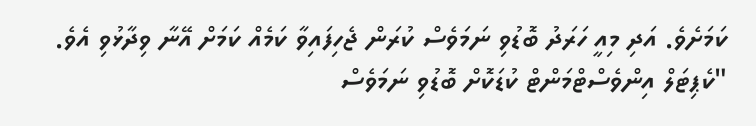ކަމަށެވެ. އަދި މިއީ ހަރަދު ބޮޑުވި ނަމަވެސް ކުރަން ޖެހިފައިވާ ކަމެއް ކަމަށް އޭނާ ވިދާޅުވި އެވެ.
"ކެޕިޓަލް އިންވެސްޓްމަންޓް ކުޑަކޮށް ބޮޑުވި ނަމަވެސް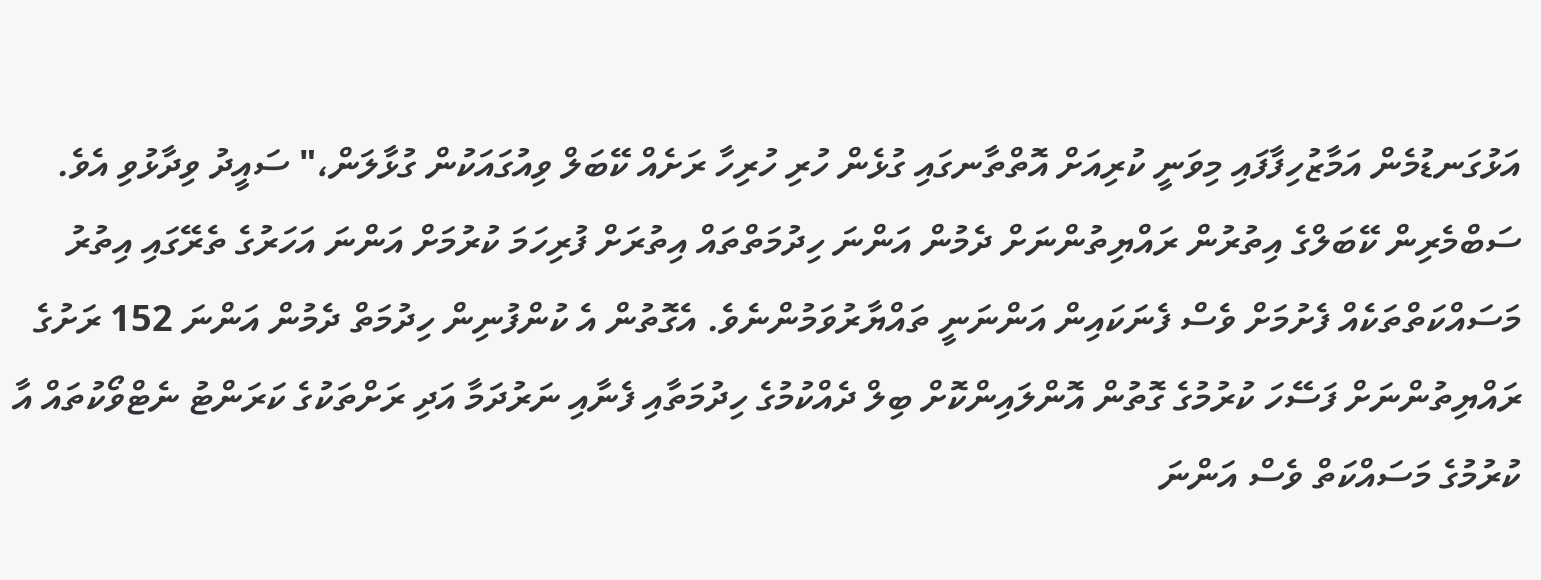އަޅުގަނޑުމެން އަމާޒުހިފާފައި މިވަނީ ކުރިއަށް އޮތްތާނގައި ގުޅެން ހުރި ހުރިހާ ރަށެއް ކޭބަލް ވިއުގައަކުން ގުޅާލަން،" ސައީދު ވިދާޅުވި އެވެ.
ސަބްމެރިން ކޭބަލްގެ އިތުރުން ރައްޔިތުންނަށް ދެމުން އަންނަ ހިދުމަތްތައް އިތުރަށް ފުރިހަމަ ކުރުމަށް އަންނަ އަހަރުގެ ތެރޭގައި އިތުރު މަސައްކަތްތަކެއް ފެށުމަށް ވެސް ފެނަކައިން އަންނަނީ ތައްޔާރުވަމުންނެވެ. އެގޮތުން އެ ކުންފުނިން ހިދުމަތް ދެމުން އަންނަ 152 ރަށުގެ ރައްޔިތުންނަށް ފަސޭހަ ކުރުމުގެ ގޮތުން އޮންލައިންކޮށް ބިލް ދެއްކުމުގެ ހިދުމަތާއި ފެނާއި ނަރުދަމާ އަދި ރަށްތަކުގެ ކަރަންޓު ނެޓްވޯކުތައް އާ ކުރުމުގެ މަސައްކަތް ވެސް އަންނަ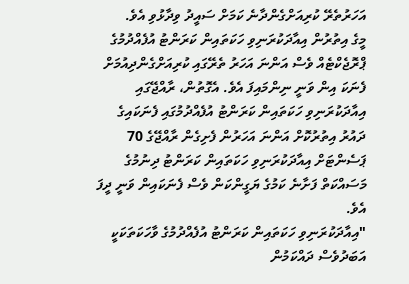އަހަރުތެރޭ ކުރިއަށްގެންދާނެ ކަމަށް ސައީދު ވިދާޅުވި އެވެ.
މީގެ އިތުރުން އިއާދަކުރަނިވި ހަކަތައިން ކަރަންޓު އުފެއްދުމުގެ ޕްރޮޖެކްޓެއް ވެސް އަންނަ އަހަރު ތެރޭގައި ކުރިއަށްގެންދިއުމަށް ފެނަކަ އިން ވަނީ ނިންމައިފަ އެވެ. އެގޮތުން، ރާއްޖޭގައި އިއާދަކުރަނިވި ހަކަތައިން ކަރަންޓު އުފެއްދުމުގައި ފެނަކައިގެ ދައުރު އިތުރުކޮށް އަންނަ އަހަރުން ފެށިގެން ރާއްޖޭގެ 70 ޕަސެންޓަށް އިއާދަކުރަނިވި ހަކަތައިން ކަރަންޓު ދިނުމުގެ މަސައްކަތް ފަށާނެ ކަމުގެ ޔަގީންކަން ވެސް ފެނަކައިން ވަނީ ދީފަ އެވެ.
"އިއާދަކުރަނިވި ހަކަތައިން ކަރަންޓު އުފެއްދުމުގެ ވާހަކަތަކަކީ އަބަދުވެސް ދައްކަމުން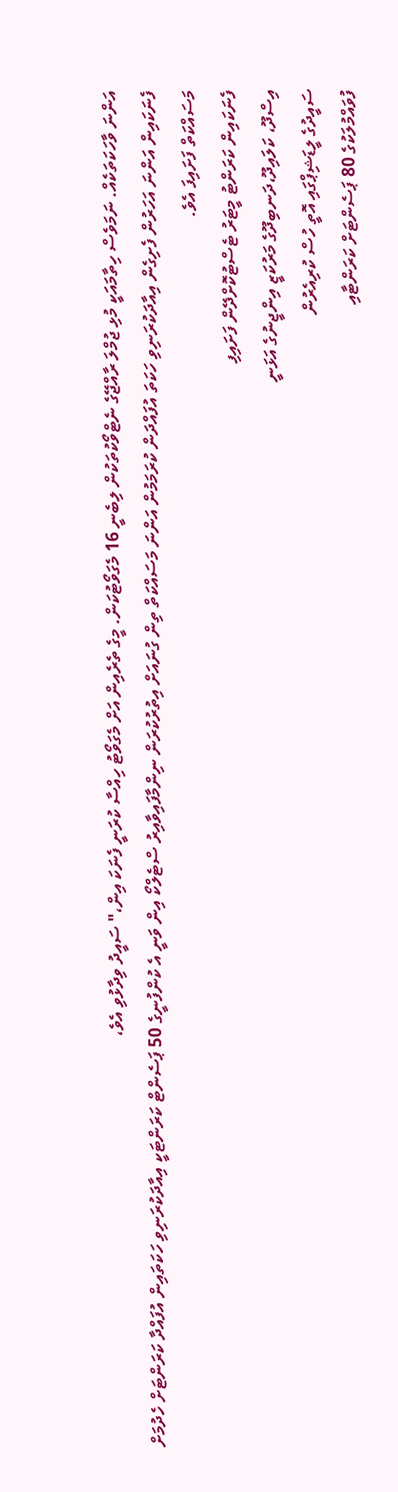އަންނަ ވާހަކަތަކެއް. ނަމަވެސް ހިތާމައަކީ މުޅި ޖުމްލަ ރާއްޖޭގެ ނެޓްވޯކުތަކުން ލިބެނީ 16 މެގަވޯޓުކަން. މީގެ ތެރެއިން އަށް މެގަވޯޓު ހިއްސާ ކުރަނީ ފެނަކަ އިން،" ސައީދު ވިދާޅުވި އެވެ،
ފެނަކައިން އަންނަ އަހަރުން ފެށިގެން އިއާދަކުރަނިވި ހަކަތަ އުފައްދަން ކުރަމަމުން އަންނަ މަސައްކަތް ތިން ގުނައަށް އިތުރުކުރަން ނިންމާފައިވާއިރު ސްޓެލްކޯ އިން ވަނީ އެ ކުންފުނީގެ 50 ޕަސެންޓް ކަރަންޓަކީ އިއާދަކުރަނިވި ހަކަތައިން އުފައްދާ ކަރަންޓަށް ހެދުމަށް މަސައްކަތް ފަށައިފަ އެވެ.
ފެނަކައިން ކަރަންޓު މީޓަރު ޓެސްޓުކޮށްދޭން ފަށައިފި
އިސްދޫ، ކަލައިދޫ،ދަނބިދޫގެ މަރުކަޒީ އިންޖީނުގެ އަޅަނީ
ސައީދުގެ ލީޑަޝިޕްގައި އޮތީ ހުސް ކުރިއެރުން
ފުވައްމުލަކުގެ 80 ޕަސެންޓަށް ކަރަންޓާއި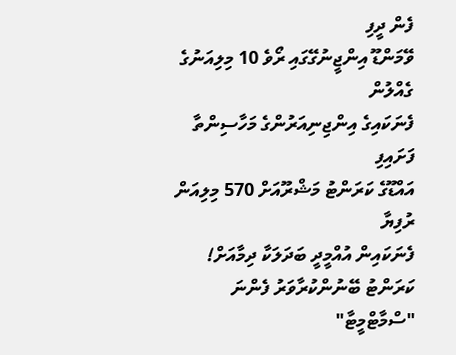ފެން ދީފި
ވޭމަންޑޫ އިންޖީނުގޭގައި ރޯވެ 10 މިލިއަނުގެ ގެއްލުން
ފެނަކައިގެ އިންޖިނިއަރުންގެ މަހާސިންތާ ފަށައިފި
އައްޑޫގެ ކަރަންޓު މަޝްރޫއަށް 570 މިލިއަން ރުފިޔާ
ފެނަކައިން އުއްމީދީ ބަދަލަކާ ދިމާއަށް!
ކަރަންޓު ބޭނުންކުރާވަރު ފެންނަ "ސްމާޓްމީޓާ"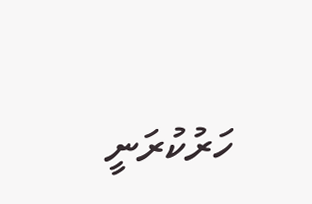ހަރުކުރަނީ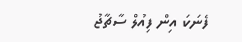ފެނަކަ އިން ފިއުލް ސާޗާޖު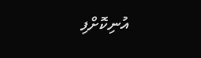އުނިކޮށްފި